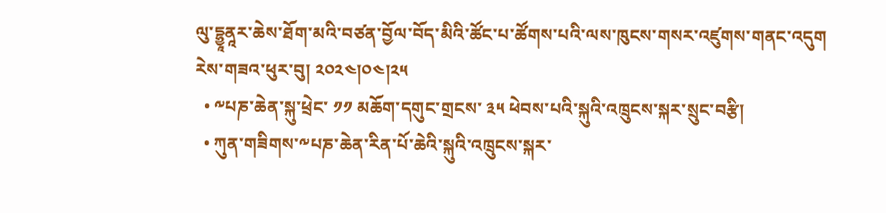ལུ་དྷྱཱནཱར་ཆེས་ཐོག་མའི་བཙན་བྱོལ་བོད་མིའི་ཚོང་པ་ཚོགས་པའི་ལས་ཁུངས་གསར་འཛུགས་གནང་འདུག
རེས་གཟའ་ཕུར་བུ། ༢༠༢༤།༠༤།༢༥
  • ༸པཎ་ཆེན་སྐུ་ཕྲེང་ ༡༡ མཆོག་དགུང་གྲངས་ ༣༥ ཕེབས་པའི་སྐུའི་འཁྲུངས་སྐར་སྲུང་བརྩི།
  • ཀུན་གཟིགས་༸པཎ་ཆེན་རིན་པོ་ཆེའི་སྐུའི་འཁྲུངས་སྐར་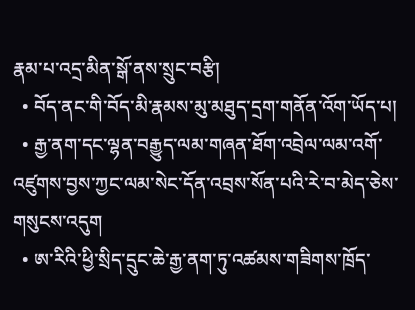རྣམ་པ་འདྲ་མིན་སྒོ་ནས་སྲུང་བརྩི།
  • བོད་ནང་གི་བོད་མི་རྣམས་མུ་མཐུད་དྲག་གནོན་འོག་ཡོད་པ།
  • རྒྱ་ནག་དང་ལྷན་བརྒྱུད་ལམ་གཞན་ཐོག་འབྲེལ་ལམ་འགོ་འཛུགས་བྱས་ཀྱང་ལམ་སེང་དོན་འབྲས་སོན་པའི་རེ་བ་མེད་ཅེས་གསུངས་འདུག
  • ཨ་རིའི་ཕྱི་སྲིད་དྲུང་ཆེ་རྒྱ་ནག་ཏུ་འཚམས་གཟིགས་ཁྲོད་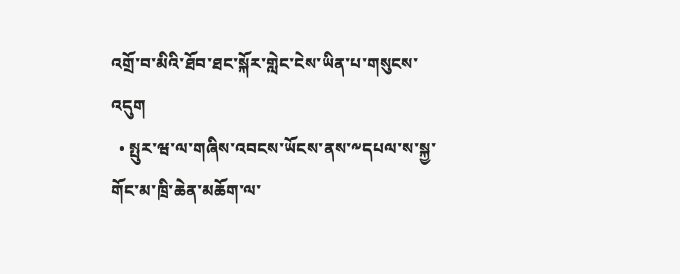འགྲོ་བ་མིའི་ཐོབ་ཐང་སྐོར་གླེང་ངེས་ཡིན་པ་གསུངས་འདུག
  • སྤུར་ཝ་ལ་གཞིས་འབངས་ཡོངས་ནས་༸དཔལ་ས་སྐྱ་གོང་མ་ཁྲི་ཆེན་མཆོག་ལ་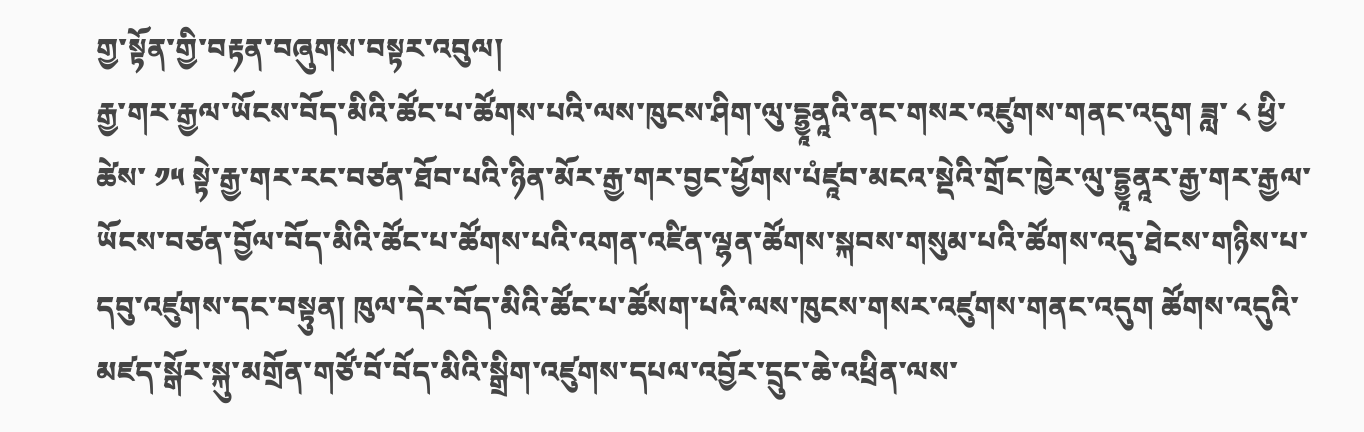གྱ་སྟོན་གྱི་བརྟན་བཞུགས་བསྟར་འབུལ།
རྒྱ་གར་རྒྱལ་ཡོངས་བོད་མིའི་ཚོང་པ་ཚོགས་པའི་ལས་ཁུངས་ཤིག་ལུ་དྷྱཱནཱའི་ནང་གསར་འཛུགས་གནང་འདུག ཟླ་ ༨ ཕྱི་ཚེས་ ༡༥ སྟེ་རྒྱ་གར་རང་བཙན་ཐོབ་པའི་ཉིན་མོར་རྒྱ་གར་བྱང་ཕྱོགས་པཾཛཱབ་མངའ་སྡེའི་གྲོང་ཁྱེར་ལུ་དྷྱཱནཱར་རྒྱ་གར་རྒྱལ་ཡོངས་བཙན་བྱོལ་བོད་མིའི་ཚོང་པ་ཚོགས་པའི་འགན་འཛིན་ལྷན་ཚོགས་སྐབས་གསུམ་པའི་ཚོགས་འདུ་ཐེངས་གཉིས་པ་དབུ་འཛུགས་དང་བསྟུན། ཁུལ་དེར་བོད་མིའི་ཚོང་པ་ཚོསག་པའི་ལས་ཁུངས་གསར་འཛུགས་གནང་འདུག ཚོགས་འདུའི་མཛད་སྒོར་སྐུ་མགྲོན་གཙོ་བོ་བོད་མིའི་སྒྲིག་འཛུགས་དཔལ་འབྱོར་དྲུང་ཆེ་འཕྲིན་ལས་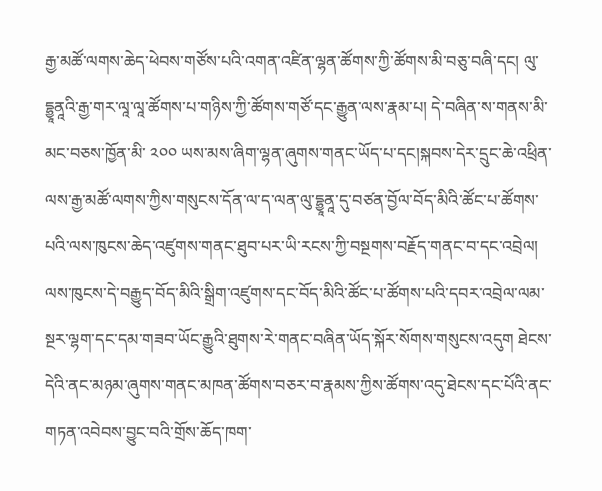རྒྱ་མཚོ་ལགས་ཆེད་ཕེབས་གཙོས་པའི་འགན་འཛིན་ལྷན་ཚོགས་ཀྱི་ཚོགས་མི་བཅུ་བཞི་དང། ལུ་དྷྱཱནཱའི་རྒྱ་གར་ལཱ་ལཱ་ཚོགས་པ་གཉིས་ཀྱི་ཚོགས་གཙོ་དང་རྒྱུན་ལས་རྣམ་པ། དེ་བཞིན་ས་གནས་མི་མང་བཅས་ཁྱོན་མི་ ༢༠༠ ཡས་མས་ཞིག་ལྷན་ཞུགས་གནང་ཡོད་པ་དང།སྐབས་དེར་དྲུང་ཆེ་འཕྲིན་ལས་རྒྱ་མཚོ་ལགས་ཀྱིས་གསུངས་དོན་ལ་ད་ལན་ལུ་དྷྱཱནཱ་དུ་བཙན་བྱོལ་བོད་མིའི་ཚོང་པ་ཚོགས་པའི་ལས་ཁུངས་ཆེད་འཛུགས་གནང་ཐུབ་པར་ཡི་རངས་ཀྱི་བསྔགས་བརྗོད་གནང་བ་དང་འབྲེལ། ལས་ཁུངས་དེ་བརྒྱུད་བོད་མིའི་སྒྲིག་འཛུགས་དང་བོད་མིའི་ཚོང་པ་ཚོགས་པའི་དབར་འབྲེལ་ལམ་སྔར་ལྷག་དང་དམ་གཟབ་ཡོང་རྒྱུའི་ཐུགས་རེ་གནང་བཞིན་ཡོད་སྐོར་སོགས་གསུངས་འདུག ཐེངས་དེའི་ནང་མཉམ་ཞུགས་གནང་མཁན་ཚོགས་བཅར་བ་རྣམས་ཀྱིས་ཚོགས་འདུ་ཐེངས་དང་པོའི་ནང་གཏན་འབེབས་བྱུང་བའི་གྲོས་ཆོད་ཁག་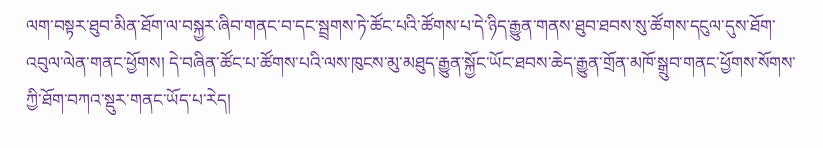ལག་བསྟར་ཐུབ་མིན་ཐོག་ལ་བསྐྱར་ཞིབ་གནང་བ་དང་སྦྲགས་ཏེ་ཚོང་པའི་ཚོགས་པ་དེ་ཉིད་རྒྱུན་གནས་ཐུབ་ཐབས་སུ་ཚོགས་དངུལ་དུས་ཐོག་འབུལ་ལེན་གནང་ཕྱོགས། དེ་བཞིན་ཚོང་པ་ཚོགས་པའི་ལས་ཁུངས་མུ་མཐུད་རྒྱུན་སྐྱོང་ཡོང་ཐབས་ཆེད་རྒྱུན་གྲོན་མཁོ་སྒྲུབ་གནང་ཕྱོགས་སོགས་ཀྱི་ཐོག་བཀའ་སྡུར་གནང་ཡོད་པ་རེད།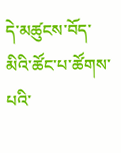དེ་མཚུངས་བོད་མིའི་ཚོང་པ་ཚོགས་པའི་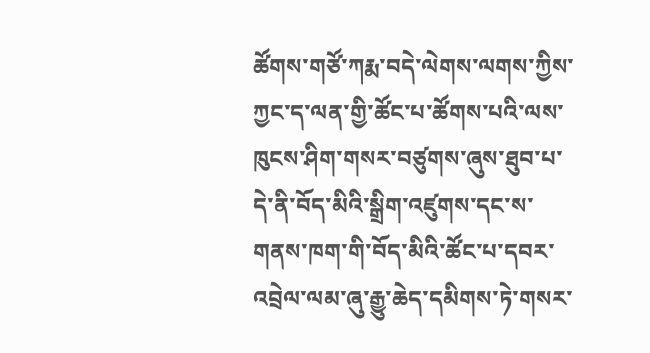ཚོགས་གཙོ་ཀརྨ་བདེ་ལེགས་ལགས་ཀྱིས་ཀྱང་ད་ལན་གྱི་ཚོང་པ་ཚོགས་པའི་ལས་ཁུངས་ཤིག་གསར་བཙུགས་ཞུས་ཐུབ་པ་དེ་ནི་བོད་མིའི་སྒྲིག་འཛུགས་དང་ས་གནས་ཁག་གི་བོད་མིའི་ཚོང་པ་དབར་འབྲེལ་ལམ་ཞུ་རྒྱུ་ཆེད་དམིགས་ཏེ་གསར་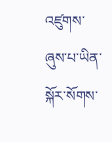འཛུགས་ཞུས་པ་ཡིན་སྐོར་སོགས་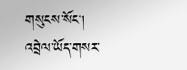གསུངས་སོང།
འབྲེལ་ཡོད་གསར་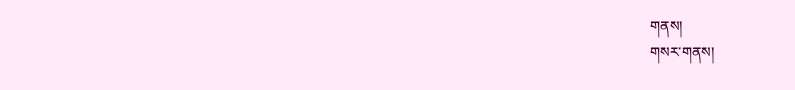གནས།
གསར་གནས།